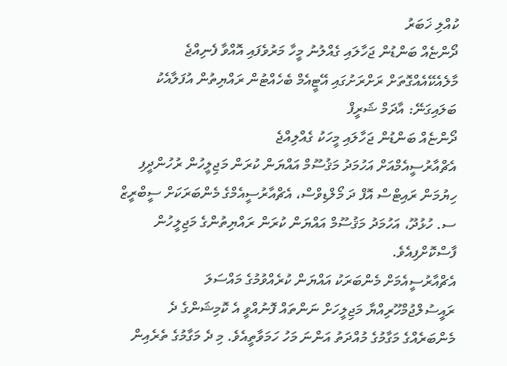ކުއްލި ޚަބަރު
ދޯންޏެއް ބަންޑުން ޖަހާލައި ގެއްލުނު މީހާ މަރުވެފައި އޮއްވާ ފެނިއްޖެ
މާލެއެކޭއެއްގޮތަށް ރަށްރަށުގައި އޭޓީއެމް ބެހެއްޓުން ރައްޔިތުން އުފަލާއެކު ބަލައިގަނޭ: އާދަމް ޝަރީފް
ދޯންޏެއް ބަންޑުން ޖަހާލައި މީހަކު ގެއްލިއްޖެ
އެޗްއާރުސީއެމްއަށް އަހުމަދު މަޤުސޫމް އައްޔަން ކުރަން މަޖިލީހުން ރުހުންދީފި
ހިޔުމަން ރައިޓްސް އޮފް ދަ މޯލްޑިވްސް، އެޗްއާރުސީއެމްގެ މެންބަރަކަށް ސީބްރީޒް ސ. ހުޅުދޫ، އަހުމަދު މަޤުސޫމް އައްޔަން ކުރަން ރައްޔިތުންގެ މަޖިލީހުން ފާސްކޮށްފިއެވެ.
އެޗްއާރުސީއެމަށް މެންބަރަކު އައްޔަން ކުރެއްވުމުގެ މައްސަލަ ރައީސުލްޖުމްހޫރިއްޔާ މަޖިލީހަށް ނަންތައް ފޮނުއްވީ އެ ކޮމިޝަންގެ ދެ މެންބަރެއްގެ މަގާމުގެ މުއްދަތު އަންނަ މަހު ހަމަވާތީއެވެ. މި ދެ މަގާމުގެ ތެރެއިން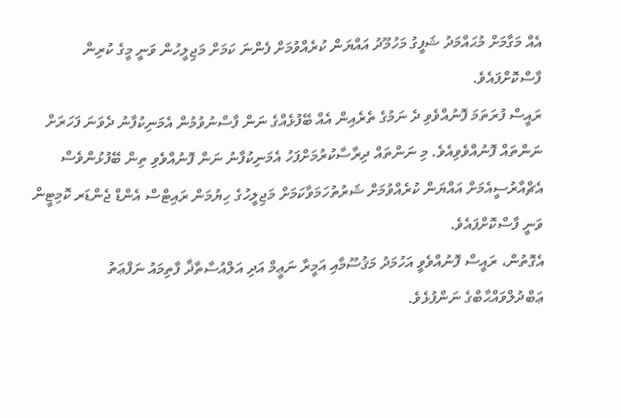އެއް މަގާމަށް މުޙައްމަދު ޝަފީގު މަހުމޫދު އައްޔަން ކުރެއްވުމަށް ފެންނަ ކަމަށް މަޖިލީހުން ވަނީ މީގެ ކުރިން ފާސްކޮށްފައެވެ.
ރައީސް ފުރަތަމަ ފޮނުއްވެވި ދެ ނަމުގެ ތެރެއިން އެއް ބޭފުޅެއްގެ ނަން ފާސްނުވުމުން އެމަނިކުފާނު ދެވަނަ ފަހަރަށް ނަންތައް ފޮނުއްވެވިއެވެ. މި ނަންތައް ދިރާސާކުރުމަށްފަހު އެމަނިކުފާނު ނަން ފޮނުއްވެވި ތިން ބޭފުޅުންވެސް އެޗްއާރުސީއެމަށް އައްޔަން ކުރެއްވުމަށް ޝަރުތުހަމަވާކަމަށް މަޖިލީހުގެ ހިޔުމަން ރައިޓްސް އެންޑް ޖެންޑަރ ކޮމިޓީން ވަނީ ފާސްކޮށްފައެވެ.
އެގޮތުން، ރައީސް ފޮނުއްވެވީ އަހުމަދު މަޤުސޫމާއި އަމީރާ ނަޢީމް އަދި އަލްއުސާތާޛާ ފާތިމައު ނަފްޢަތު ޢަބްދުލްވައްޙާބްގެ ނަންފުޅެވެ.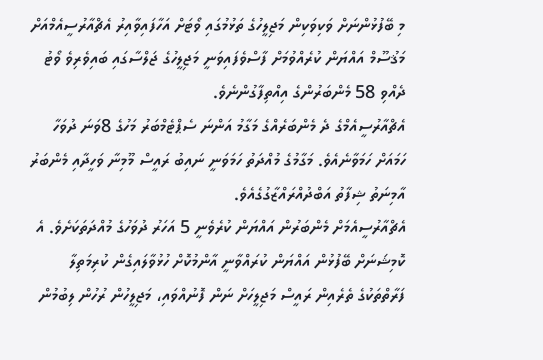މި ބޭފުޅުންނަށް ވަކިވަކިން މަޖިލީހުގެ ތަޅުމުގައި ވޯޓަށް އަހާފައިވާއިރު އެޗްއާރުސީއެމްއަށް މަޤުސޫމް އައްޔަން ކުރެއްވުމަށް ފާސްވެފައިވަނީ މަޖިލީހުގެ ޖަލްސާގައި ބައިވެރިވެ ވޯޓު ދެއްވި 58 މެންބަރުންގެ އިއްތިފާގުންނެވެ.
އެޗްއާރުސީއެމްގެ ދެ މެންބަރެއްގެ މަގާމު އަންނަ ސެޕްޓެމްބަރު މަހުގެ 8ވަނަ ދުވަހާ ހަމައަށް ހަމަވާނެއެވެ. މަގާމުގެ މުއްދަތު ހަމަވަނީ ނައިބު ރައީސް މޫމިނާ ވަހީދާއި މެންބަރު އާމިނަތު ޝިފާތު އަބްދުއްރައްޒާގުގެއެވެ.
އެޗްއާރުސީއެމަށް މެންބަރުން އައްޔަން ކުރެވެނީ 5 އަހަރު ދުވަހުގެ މުއްދަތަކަށެވެ. އެ ކޮމިޝަނަށް ބޭފުޅުން އައްޔަން ކުރައްވާނީ އާންމުކޮށް ހުޅުވާލައިގެން ކުރިމަތިލާ ފަރާތްތަކުގެ ތެރެއިން ރައީސް މަޖިލީހަށް ނަން ފޮނުއްވައި، މަޖިލީހުން ރުހުން ލިބުމުން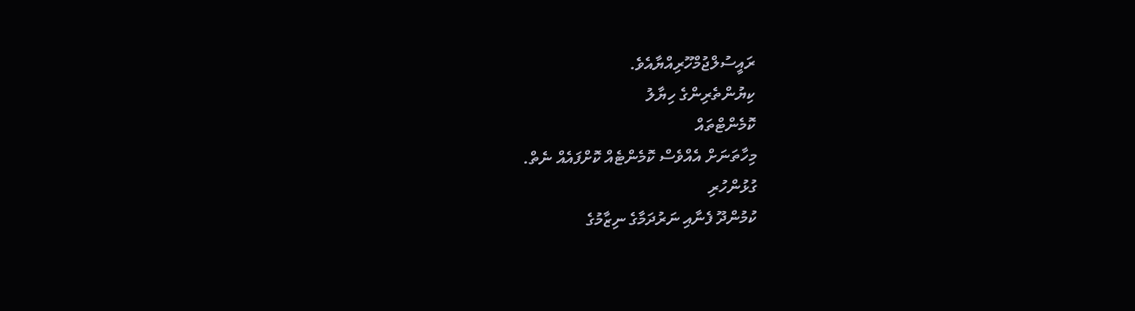ރައީސުލްޖުމްހޫރިއްޔާއެވެ.
ކިޔުންތެރިންގެ ހިޔާލު
ކޮމެންޓްތައް
މިހާތަނަށް އެއްވެސް ކޮމެންޓެއް ކޮށްފައެއް ނެތް.
ގުޅުންހުރި
ކުމުންދޫ ފެނާއި ނަރުދަމާގެ ނިޒާމުގެ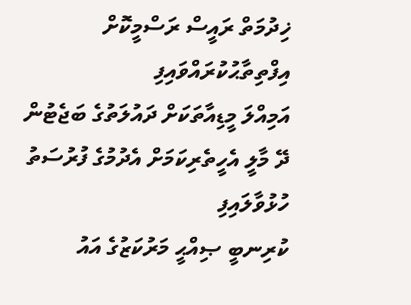ޚިދުމަތް ރައީސް ރަސްމީކޮށް އިފްތިތާޙުކުރައްވައިފި
އަމިއްލަ މީޑިއާތަކަށް ދައުލަތުގެ ބަޖެޓުން ދޭ މާލީ އެހީތެރިކަމަށް އެދުމުގެ ފުރުސަތު ހުޅުވާލައިފި
ކުރިނބީ ޞިއްޙީ މަރުކަޒުގެ އައު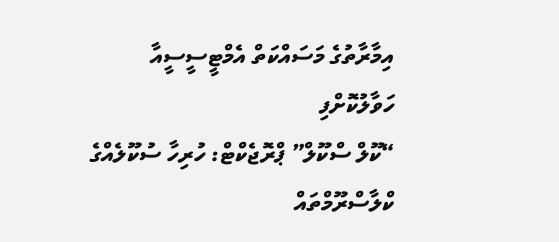އިމާރާތުގެ މަސައްކަތް އެމްޓީސީސީއާ ހަވާލުކޮށްފި
“ކޫލް ސްކޫލް” ޕްރޮޖެކްޓް: ހުރިހާ ސުކޫލެއްގެ ކްލާސްރޫމްތައް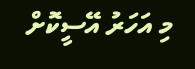މި އަހަރު އޭސީކޮށް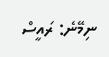ނިމޭނެ: ރައީސް